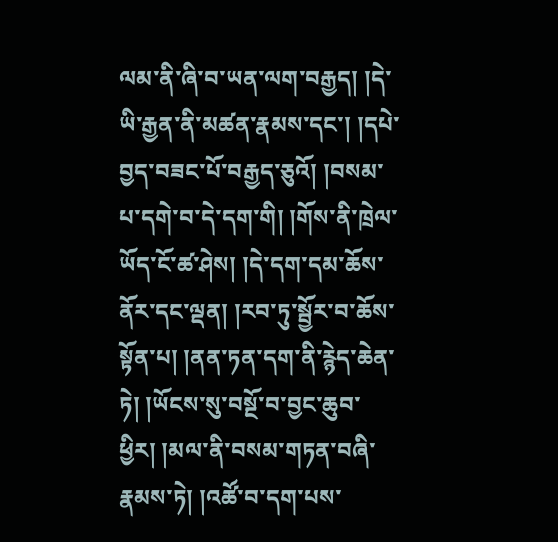ལམ་ནི་ཞི་བ་ཡན་ལག་བརྒྱད། །དེ་ཡི་རྒྱན་ནི་མཚན་རྣམས་དང་། །དཔེ་བྱད་བཟང་པོ་བརྒྱད་ཅུའོ། །བསམ་པ་དགེ་བ་དེ་དག་གི། །གོས་ནི་ཁྲེལ་ཡོད་ངོ་ཚ་ཤེས། །དེ་དག་དམ་ཆོས་ནོར་དང་ལྡན། །རབ་ཏུ་སྦྱོར་བ་ཆོས་སྟོན་པ། །ནན་ཏན་དག་ནི་རྙེད་ཆེན་ཏེ། །ཡོངས་སུ་བསྔོ་བ་བྱང་ཆུབ་ཕྱིར། །མལ་ནི་བསམ་གཏན་བཞི་རྣམས་ཏེ། །འཚོ་བ་དག་པས་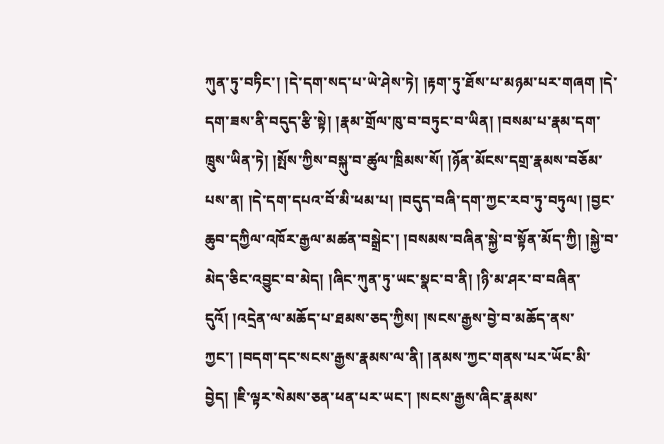ཀུན་ཏུ་བཏིང་། །དེ་དག་སད་པ་ཡེ་ཤེས་ཏེ། །རྟག་ཏུ་ཐོས་པ་མཉམ་པར་གཞག །དེ་དག་ཟས་ནི་བདུད་རྩི་སྟེ། །རྣམ་གྲོལ་ཁུ་བ་བཏུང་བ་ཡིན། །བསམ་པ་རྣམ་དག་ཁྲུས་ཡིན་ཏེ། །སྤོས་ཀྱིས་བསྐུ་བ་ཚུལ་ཁྲིམས་སོ། །ཉོན་མོངས་དགྲ་རྣམས་བཅོམ་པས་ན། །དེ་དག་དཔའ་བོ་མི་ཕམ་པ། །བདུད་བཞི་དག་ཀྱང་རབ་ཏུ་བཏུལ། །བྱང་ཆུབ་དཀྱིལ་འཁོར་རྒྱལ་མཚན་བསྒྲེང་། །བསམས་བཞིན་སྐྱེ་བ་སྟོན་མོད་ཀྱི། །སྐྱེ་བ་མེད་ཅིང་འབྱུང་བ་མེད། །ཞིང་ཀུན་ཏུ་ཡང་སྣང་བ་ནི། །ཉི་མ་ཤར་བ་བཞིན་དུའོ། །འདྲེན་ལ་མཆོད་པ་ཐམས་ཅད་ཀྱིས། །སངས་རྒྱས་བྱེ་བ་མཆོད་ནས་ཀྱང་། །བདག་དང་སངས་རྒྱས་རྣམས་ལ་ནི། །ནམས་ཀྱང་གནས་པར་ཡོང་མི་བྱེད། །ཇི་ལྟར་སེམས་ཅན་ཕན་པར་ཡང་། །སངས་རྒྱས་ཞིང་རྣམས་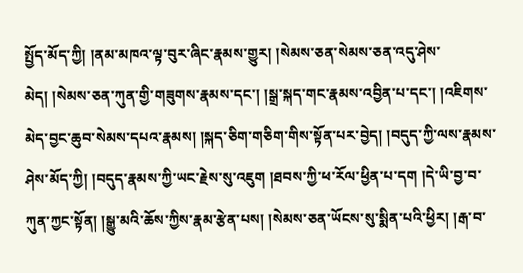སྤྱོད་མོད་ཀྱི། །ནམ་མཁའ་ལྟ་བུར་ཞིང་རྣམས་གྱུར། །སེམས་ཅན་སེམས་ཅན་འདུ་ཤེས་མེད། །སེམས་ཅན་ཀུན་གྱི་གཟུགས་རྣམས་དང་། །སྒྲ་སྐད་གང་རྣམས་འབྱིན་པ་དང་། །འཇིགས་མེད་བྱང་ཆུབ་སེམས་དཔའ་རྣམས། །སྐད་ཅིག་གཅིག་གིས་སྟོན་པར་བྱེད། །བདུད་ཀྱི་ལས་རྣམས་ཤེས་མོད་ཀྱི། །བདུད་རྣམས་ཀྱི་ཡང་རྗེས་སུ་འཇུག །ཐབས་ཀྱི་ཕ་རོལ་ཕྱིན་པ་དག །དེ་ཡི་བྱ་བ་ཀུན་ཀྱང་སྟོན། །སྒྱུ་མའི་ཆོས་ཀྱིས་རྣམ་རྩེན་པས། །སེམས་ཅན་ཡོངས་སུ་སྨིན་པའི་ཕྱིར། །རྒ་བ་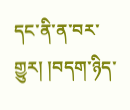དང་ནི་ན་བར་གྱུར། །བདག་ཉིད་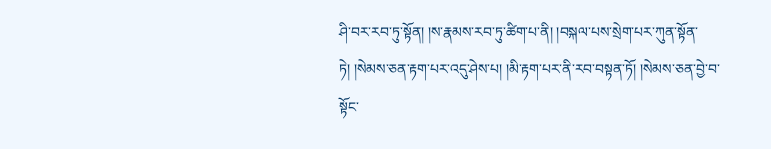ཤི་བར་རབ་ཏུ་སྟོན། །ས་རྣམས་རབ་ཏུ་ཚིག་པ་ནི། །བསྐལ་པས་སྲེག་པར་ཀུན་སྟོན་ཏེ། །སེམས་ཅན་རྟག་པར་འདུ་ཤེས་པ། །མི་རྟག་པར་ནི་རབ་བསྟན་ཏོ། །སེམས་ཅན་བྱེ་བ་སྟོང་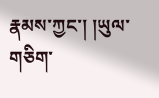རྣམས་ཀྱང་། །ཡུལ་གཅིག་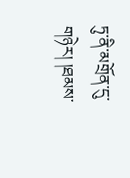ཏུ་ནི་མགྲོན་དུ་གཉེར། །ཐམས་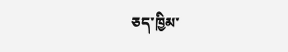ཅད་ཁྱིམ་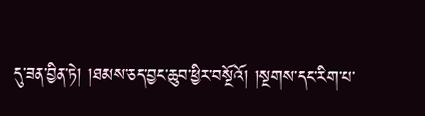དུ་ཟན་བྱིན་ཏེ། །ཐམས་ཅད་བྱང་ཆུབ་ཕྱིར་བསྔོའོ། །སྔགས་དང་རིག་པ་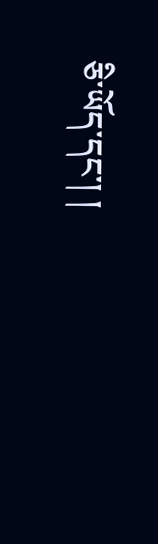ཅི་ཡོད་དང་། །